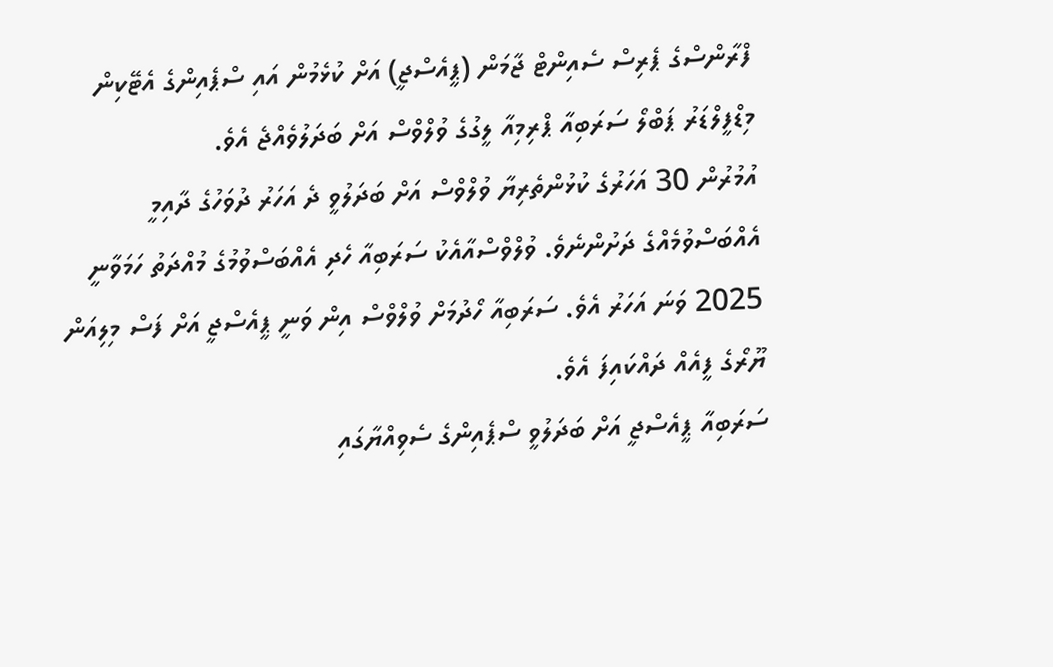ފްރާންސްގެ ޕެރިސް ސެއިންޓް ޖާމަން (ޕީއެސްޖީ) އަށް ކުޅެމުން އައި ސްޕެއިންގެ އެޓޭކިން މިޑްފީލްޑަރު ޕަބްލޯ ސަރަބިއާ ޕްރިމިއާ ލީގުގެ ވުލްވްސް އަށް ބަދަލުވެއްޖެ އެވެ.
އުމުރުން 30 އަހަރުގެ ކުޅުންތެރިޔާ ވުލްވްސް އަށް ބަދަލުވީ ދެ އަހަރު ދުވަހުގެ ދާއިމީ އެއްބަސްވުމެއްގެ ދަށުންނެވެ. ވުލްވްސްއާއެކު ސަރަބިއާ ހެދި އެއްބަސްވުމުގެ މުއްދަތު ހަމަވާނީ 2025 ވަނަ އަހަރު އެވެ. ސަރަބިއާ ހޯދުމަށް ވުލްވްސް އިން ވަނީ ޕީއެސްޖީ އަށް ފަސް މިލިއަން ޔޫރޯގެ ފީއެއް ދައްކައިފަ އެވެ.
ސަރަބިއާ ޕީއެސްޖީ އަށް ބަދަލުވީ ސްޕެއިންގެ ސެވިއްޔާގައި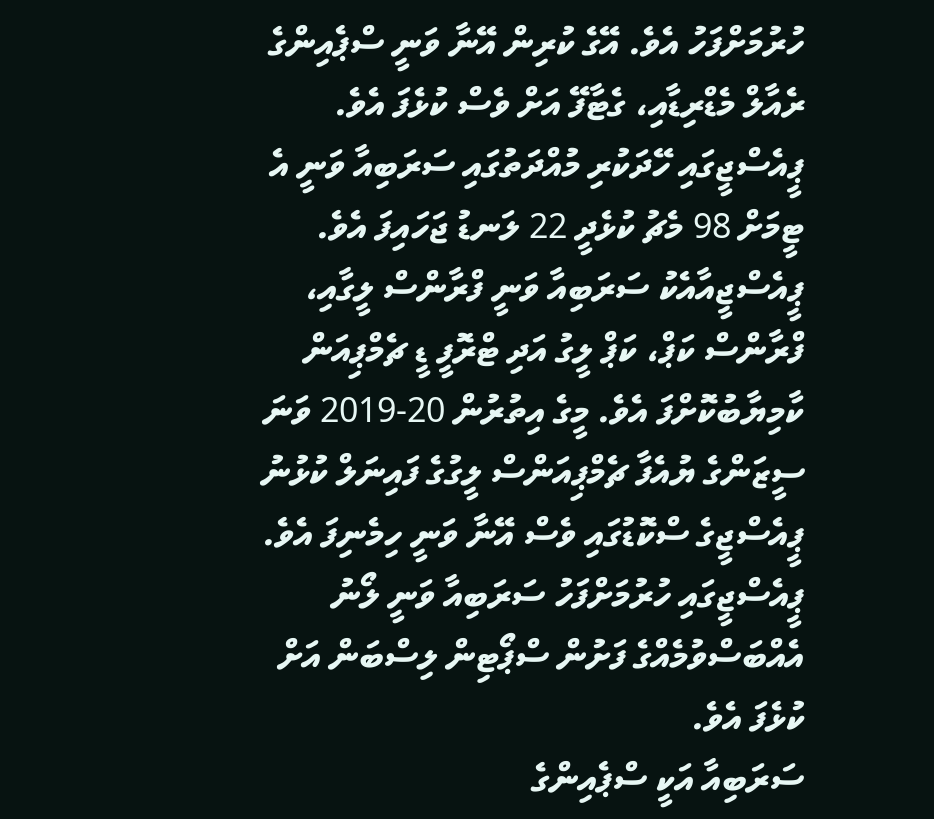ހުރުމަށްފަހު އެވެ. އޭގެ ކުރިން އޭނާ ވަނީ ސްޕެއިންގެ ރެއާލް މެޑްރިޑާއި، ގެޓާފޭ އަށް ވެސް ކުޅެފަ އެވެ. ޕީއެސްޖީގައި ހޭދަކުރި މުއްދަތުގައި ސަރަބިއާ ވަނީ އެ ޓީމަށް 98 މެޗު ކުޅެދީ 22 ލަނޑު ޖަހައިފަ އެވެ. ޕީއެސްޖީއާއެކު ސަރަބިއާ ވަނީ ފްރާންސް ލީގާއި، ފްރާންސް ކަޕް، ކަޕް ލީގު އަދި ޓްރޮފީ ޑީ ޗެމްޕިއަން ކާމިޔާބުކޮށްފަ އެވެ. މީގެ އިތުރުން 20-2019 ވަނަ ސީޒަންގެ ޔުއެފާ ޗެމްޕިއަންސް ލީގުގެ ފައިނަލް ކުޅުނު ޕީއެސްޖީގެ ސްކޮޑުގައި ވެސް އޭނާ ވަނީ ހިމެނިފަ އެވެ. ޕީއެސްޖީގައި ހުރުމަށްފަހު ސަރަބިއާ ވަނީ ލޯނު އެއްބަސްވުމެއްގެ ފަށުން ސްޕޯޓިން ލިސްބަން އަށް ކުޅެފަ އެވެ.
ސަރަބިއާ އަކީ ސްޕެއިންގެ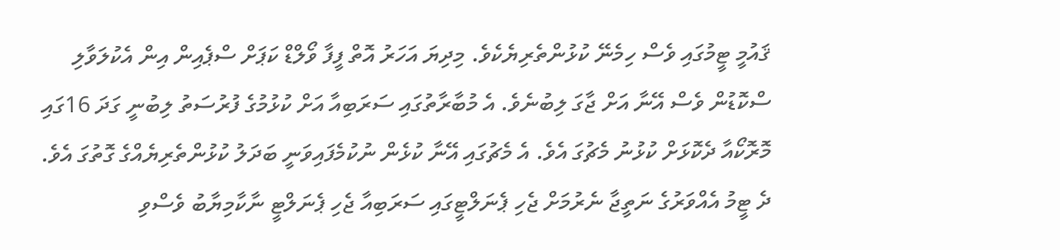ޤައުމީ ޓީމުގައި ވެސް ހިމެނޭ ކުޅުންތެރިޔެކެވެ. މިދިޔަ އަހަރު އޮތް ފީފާ ވޯލްޑް ކަޕަށް ސްޕެއިން އިން އެކުލަވާލި ސްކޮޑުން ވެސް އޭނާ އަށް ޖާގަ ލިބުނެވެ. އެ މުބާރާތުގައި ސަރަބިއާ އަށް ކުޅުމުގެ ފުރުސަތު ލިބުނީ ގަދަ 16ގައި މޮރޮކޯއާ ދެކޮޅަށް ކުޅުނު މެޗުގަ އެވެ. އެ މެޗުގައި އޭނާ ކުޅެން ނުކުމެފައިވަނީ ބަދަލު ކުޅުންތެރިޔެއްގެ ގޮތުގަ އެވެ. ދެ ޓީމު އެއްވަރުގެ ނަތީޖާ ނެރުމަށް ޖެހި ޕެނަލްޓީގައި ސަރަބިއާ ޖެހި ޕެނަލްޓީ ނާކާމިޔާބު ވެސްވި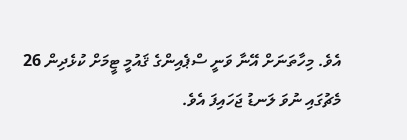އެވެ. މިހާތަނަށް އޭނާ ވަނީ ސްޕެއިންގެ ޤައުމީ ޓީމަށް ކުޅެދިން 26 މެޗުގައި ނުވަ ލަނޑު ޖަހައިފަ އެވެ.